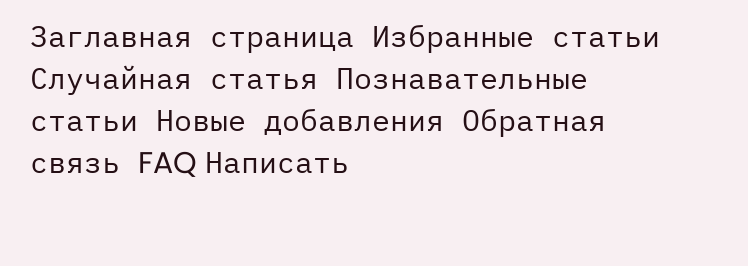Заглавная страница Избранные статьи Случайная статья Познавательные статьи Новые добавления Обратная связь FAQ Написать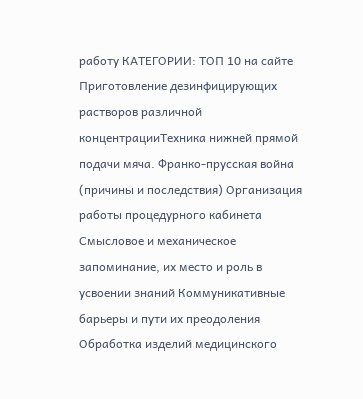работу КАТЕГОРИИ: ТОП 10 на сайте Приготовление дезинфицирующих растворов различной концентрацииТехника нижней прямой подачи мяча. Франко-прусская война (причины и последствия) Организация работы процедурного кабинета Смысловое и механическое запоминание, их место и роль в усвоении знаний Коммуникативные барьеры и пути их преодоления Обработка изделий медицинского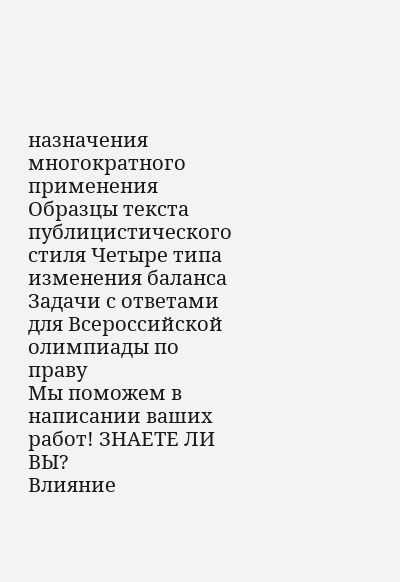назначения многократного применения Образцы текста публицистического стиля Четыре типа изменения баланса Задачи с ответами для Всероссийской олимпиады по праву
Мы поможем в написании ваших работ! ЗНАЕТЕ ЛИ ВЫ?
Влияние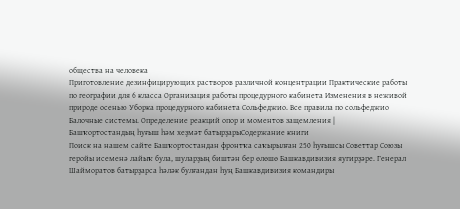общества на человека
Приготовление дезинфицирующих растворов различной концентрации Практические работы по географии для 6 класса Организация работы процедурного кабинета Изменения в неживой природе осенью Уборка процедурного кабинета Сольфеджио. Все правила по сольфеджио Балочные системы. Определение реакций опор и моментов защемления |
Башҡортостандың һуғыш һәм хеҙмәт батырҙарыСодержание книги
Поиск на нашем сайте Башҡортостандан фронтҡа саҡырылған 250 һуғышсы Советтар Союзы геройы исеменә лайыҡ була, шуларҙың биштән бер өлөшө Башкавдивизия яугирҙәре. Генерал Шайморатов батырҙарса һәләк булғандан һуң Башкавдивизия командиры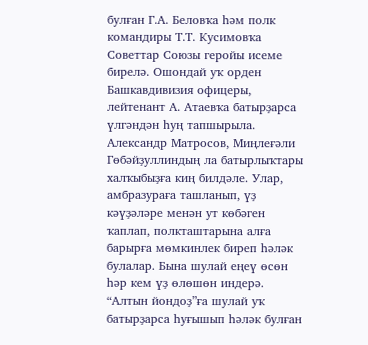булған Г.А. Беловҡа һәм полк командиры Т.Т. Кусимовҡа Советтар Союзы геройы исеме бирелә. Ошондай уҡ орден Башкавдивизия офицеры, лейтенант А. Атаевҡа батырҙарса үлгәндән һуң тапшырыла. Александр Матросов, Миңлеғәли Гөбәйҙуллиндың ла батырлыҡтары халҡыбыҙға киң билдәле. Улар, амбразураға ташланып, үҙ кәүҙәләре менән ут көбәген ҡаплап, полкташтарына алға барырға мөмкинлек биреп һәләк булалар. Бына шулай еңеү өсөн һәр кем үҙ өлөшөн индерә. “Алтын йондоҙ”ға шулай уҡ батырҙарса һуғышып һәләк булған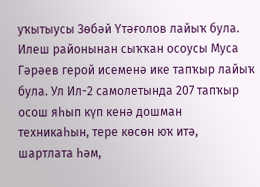уҡытыусы Зөбәй Үтәғолов лайыҡ була. Илеш районынан сыҡҡан осоусы Муса Гәрәев герой исеменә ике тапҡыр лайыҡ була. Ул Ил-2 самолетында 207 тапҡыр осош яһып күп кенә дошман техникаһын, тере көсөн юҡ итә, шартлата һәм,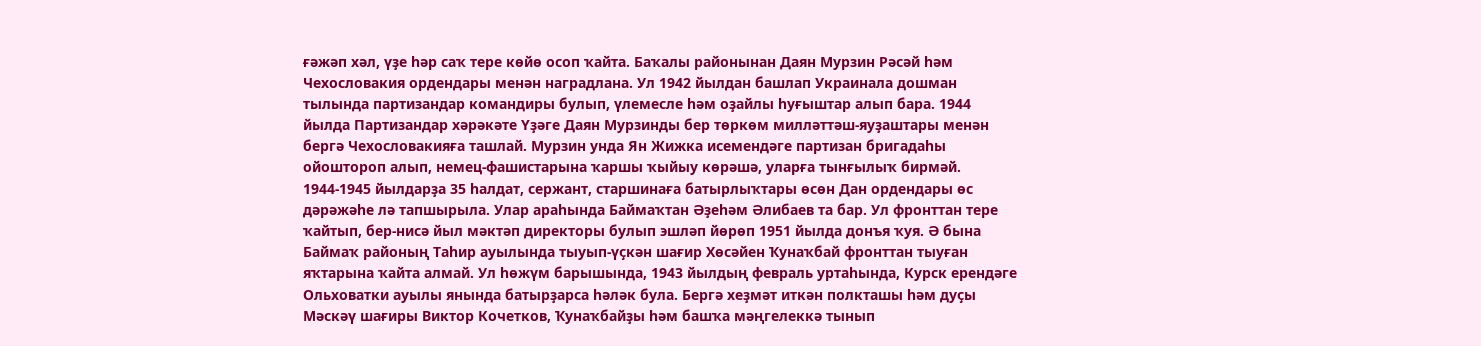ғәжәп хәл, үҙе һәр саҡ тере көйө осоп ҡайта. Баҡалы районынан Даян Мурзин Рәсәй һәм Чехословакия ордендары менән наградлана. Ул 1942 йылдан башлап Украинала дошман тылында партизандар командиры булып, үлемесле һәм оҙайлы һуғыштар алып бара. 1944 йылда Партизандар хәрәкәте Үҙәге Даян Мурзинды бер төркөм милләттәш-яуҙаштары менән бергә Чехословакияға ташлай. Мурзин унда Ян Жижка исемендәге партизан бригадаһы ойоштороп алып, немец-фашистарына ҡаршы ҡыйыу көрәшә, уларға тынғылыҡ бирмәй. 1944-1945 йылдарҙа 35 һалдат, сержант, старшинаға батырлыҡтары өсөн Дан ордендары өс дәрәжәһе лә тапшырыла. Улар араһында Баймаҡтан Әҙеһәм Әлибаев та бар. Ул фронттан тере ҡайтып, бер-нисә йыл мәктәп директоры булып эшләп йөрөп 1951 йылда донъя ҡуя. Ә бына Баймаҡ районың Таһир ауылында тыуып-үҫкән шағир Хөсәйен Ҡунаҡбай фронттан тыуған яҡтарына ҡайта алмай. Ул һөжүм барышында, 1943 йылдың февраль уртаһында, Курск ерендәге Ольховатки ауылы янында батырҙарса һәләк була. Бергә хеҙмәт иткән полкташы һәм дуҫы Мәскәү шағиры Виктор Кочетков, Ҡунаҡбайҙы һәм башҡа мәңгелеккә тынып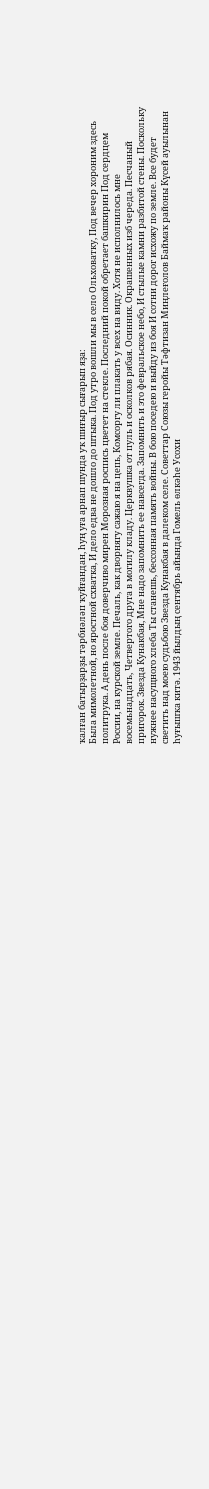ҡалған батырҙарҙы тәрбиәләп ҡуйғандан, һуң уға арнап шунда уҡ шиғыр сығарып яҙа:
Была мимолетной, но яростной схватка, И дело едва не дошло до штыка. Под утро вошли мы в село Ольховатку, Под вечер хороним здесь политрука. А день после боя доверчиво мирен Морозная роспись цветет на стекле. Последний покой обретает башкирин Под сердцем России, на курской земле. Печаль, как дворнягу сажаю я на цепь, Комсоргу ли плакать у всех на виду. Хотя не исполнилось мне восемьнадцать, Четвертого друга в могилу кладу. Церквушка от пуль и осколков рябая. Осинник. Окрашенных изб череда. Песчаный пригорок. Звезда Кунакбая, Мне надо запомнить ее навсегда. Запомнить и это февральское небо, И стылые камни разбитой стены. Поскольку нужнее насущного хлеба Ты станешь, бессонная память войны. В бою поседею и выйду из боя И сотни дорог исхожу по земле. Все будет светить над моею судьбою Звезда Кунакбая в далеком селе. Советтар Союзы геройы Тәфтизан Миңлеғолов Баймаҡ районы Күсей ауылынан һуғышҡа китә. 1943 йылдың сентябрь айында Гомель өлкәһе Усохи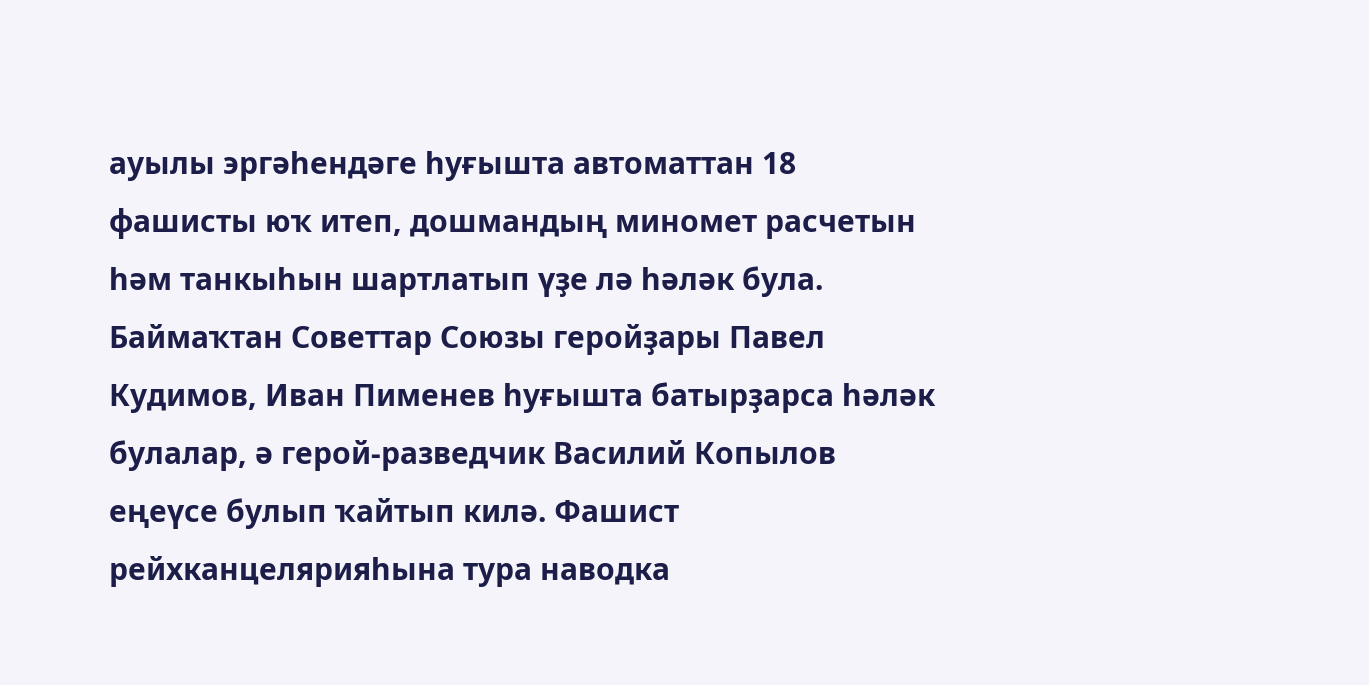ауылы эргәһендәге һуғышта автоматтан 18 фашисты юҡ итеп, дошмандың миномет расчетын һәм танкыһын шартлатып үҙе лә һәләк була. Баймаҡтан Советтар Союзы геройҙары Павел Кудимов, Иван Пименев һуғышта батырҙарса һәләк булалар, ә герой-разведчик Василий Копылов еңеүсе булып ҡайтып килә. Фашист рейхканцелярияһына тура наводка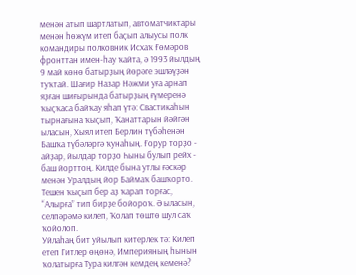менән атып шартлатып, автоматчиктары менән һөжүм итеп баҫып алыусы полк командиры полковник Исхаҡ Ғөмәров фронттан имен-һау ҡайта, ә 1993 йылдың 9 май көнө батырҙың йөрәге эшләүҙән туҡтай. Шағир Назар Нәжми уға арнап яҙған шиғырында батырҙың ғүмеренә ҡыҫҡаса байҡау яһап үтә: Свастикаһын тырнағына ҡыҫып, Ҡанаттарын йәйгән ыласын, Хыял итеп Берлин түбәһенән Башҡа түбәләргә ҡунаһың. Ғорур торҙо - айҙар, йылдар торҙо Һыны булып рейх - баш йорттоң. Килде бына утлы ғәскәр менән Уралдың йор Баймаҡ башҡорто. Тешен ҡыҫып бер аҙ ҡарап торғас, “Алырға” тип бирҙе бойороҡ. Ә ыласын, селпәрәмә килеп, Ҡолап төштө шул саҡ ҡойолоп.
Уйлаһаң бит уйылып китерлек тә: Килеп етеп Гитлер өңөнә, Империяның һынын ҡолатырға Тура килгән кемдең кеменә?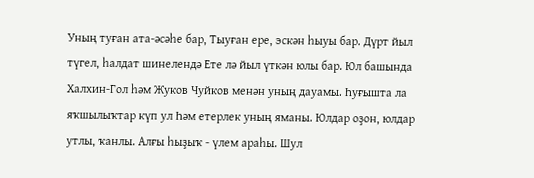Уның туған ата-әсәһе бар, Тыуған ере, эскән һыуы бар. Дүрт йыл түгел, һалдат шинелендә Ете лә йыл үткән юлы бар. Юл башында Халхин-Гол һәм Жуков Чуйков менән уның дауамы. Һуғышта ла яҡшылыҡтар күп ул Һәм етерлек уның яманы. Юлдар оҙон, юлдар утлы, ҡанлы. Алғы һыҙыҡ - үлем араһы. Шул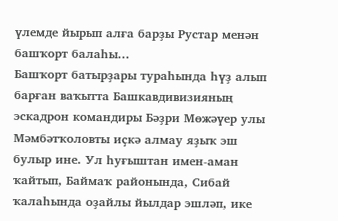үлемде йырып алға барҙы Рустар менән башҡорт балаһы...
Башҡорт батырҙары тураһында һүҙ алып барған ваҡытта Башкавдивизияның эскадрон командиры Бәҙри Мөжәүер улы Мәмбәтҡоловты иҫкә алмау яҙыҡ эш булыр ине. Ул һуғыштан имен-аман ҡайтып, Баймаҡ районында, Сибай ҡалаһында оҙайлы йылдар эшләп, ике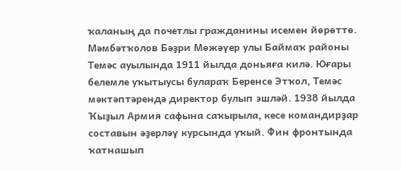ҡаланың да почетлы гражданины исемен йөрөттө. Мәмбәтҡолов Бәҙри Мөжәүер улы Баймаҡ районы Темәс ауылында 1911 йылда доньяға килә. Юғары белемле уҡытыусы булараҡ Беренсе Этҡол, Темәс мәктәптәрендә директор булып эшләй. 1938 йылда Ҡыҙыл Армия сафына саҡырыла, кесе командирҙар составын әҙерләү курсында уҡый. Фин фронтында ҡатнашып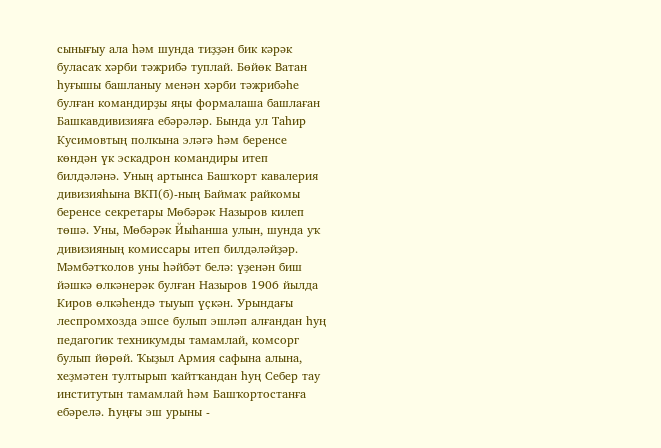сынығыу ала һәм шунда тиҙҙән бик кәрәк буласаҡ хәрби тәжрибә туплай. Бөйөк Ватан һуғышы башланыу менән хәрби тәжрибәһе булған командирҙы яңы формалаша башлаған Башкавдивизияға ебәрәләр. Бында ул Таһир Кусимовтың полкына эләгә һәм беренсе көндән үк эскадрон командиры итеп билдәләнә. Уның артынса Башҡорт кавалерия дивизияһына ВКП(б)-ның Баймаҡ райкомы беренсе секретары Мөбәрәк Назыров килеп төшә. Уны, Мөбәрәк Йыһанша улын, шунда уҡ дивизияның комиссары итеп билдәләйҙәр. Мәмбәтҡолов уны һәйбәт белә: үҙенән биш йәшкә өлкәнерәк булған Назыров 1906 йылда Киров өлкәһендә тыуып үҫкән. Урындағы леспромхозда эшсе булып эшләп алғандан һуң педагогик техникумды тамамлай, комсорг булып йөрөй. Ҡыҙыл Армия сафына алына, хеҙмәтен тултырып ҡайтҡандан һуң Себер тау институтын тамамлай һәм Башҡортостанға ебәрелә. Һуңғы эш урыны -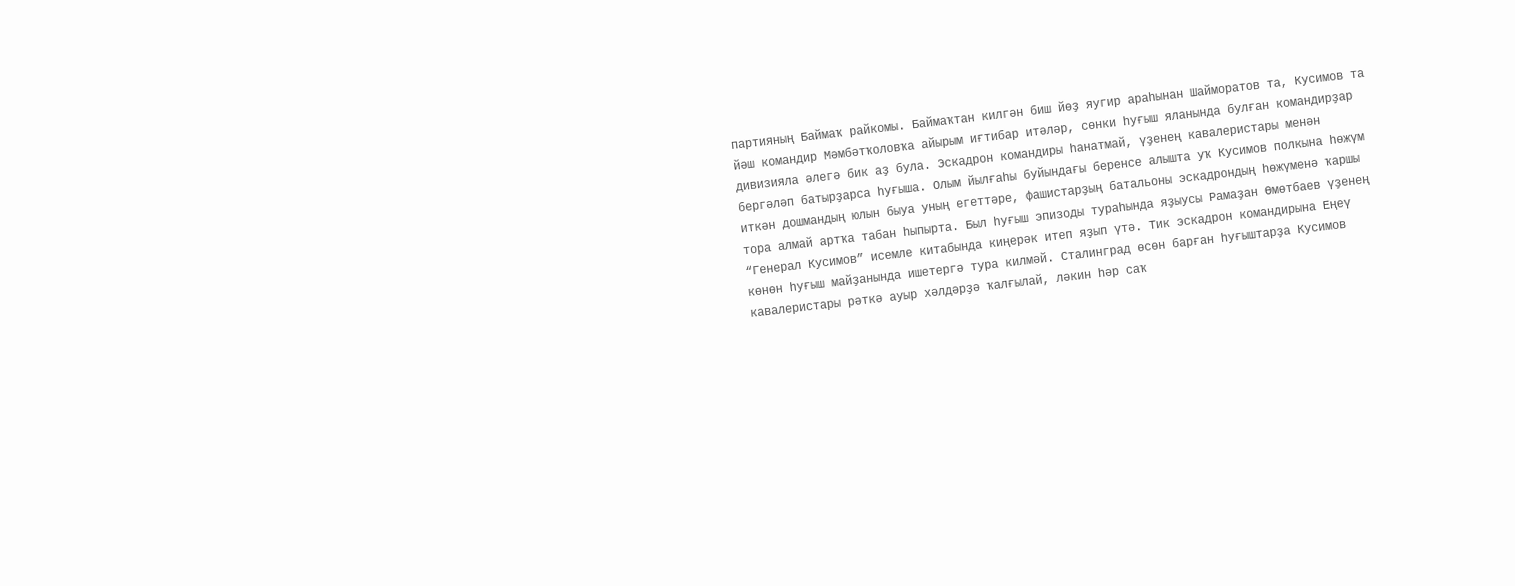партияның Баймаҡ райкомы. Баймаҡтан килгән биш йөҙ яугир араһынан Шайморатов та, Кусимов та йәш командир Мәмбәтҡоловҡа айырым иғтибар итәләр, сөнки һуғыш яланында булған командирҙар дивизияла әлегә бик аҙ була. Эскадрон командиры һанатмай, үҙенең кавалеристары менән бергәләп батырҙарса һуғыша. Олым йылғаһы буйындағы беренсе алышта уҡ Кусимов полкына һөжүм иткән дошмандың юлын быуа уның егеттәре, фашистарҙың батальоны эскадрондың һөжүменә ҡаршы тора алмай артҡа табан һыпырта. Был һуғыш эпизоды тураһында яҙыусы Рамаҙан Өмөтбаев үҙенең “Генерал Кусимов” исемле китабында киңерәк итеп яҙып үтә. Тик эскадрон командирына Еңеү көнөн һуғыш майҙанында ишетергә тура килмәй. Сталинград өсөн барған һуғыштарҙа Кусимов кавалеристары рәткә ауыр хәлдәрҙә ҡалғылай, ләкин һәр саҡ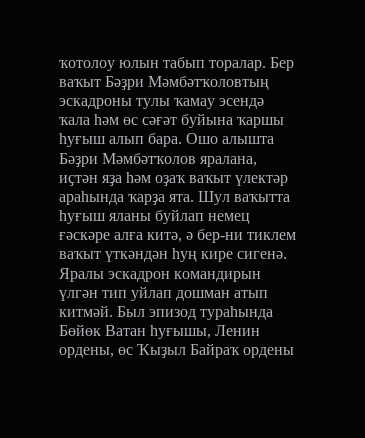ҡотолоу юлын табып торалар. Бер ваҡыт Бәҙри Мәмбәтҡоловтың эскадроны тулы ҡамау эсендә ҡала һәм өс сәғәт буйына ҡаршы һуғыш алып бара. Ошо алышта Бәҙри Мәмбәтҡолов яралана, иҫтән яҙа һәм оҙаҡ ваҡыт үлектәр араһында ҡарҙа ята. Шул ваҡытта һуғыш яланы буйлап немец ғәскәре алға китә, ә бер-ни тиклем ваҡыт үткәндән һуң кире сигенә. Яралы эскадрон командирын үлгән тип уйлап дошман атып китмәй. Был эпизод тураһында Бөйөк Ватан һуғышы, Ленин ордены, өс Ҡыҙыл Байраҡ ордены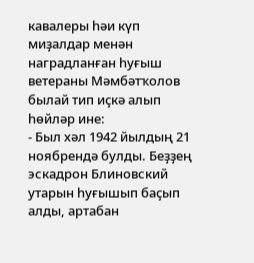кавалеры һәи күп миҙалдар менән наградланған һуғыш ветераны Мәмбәтҡолов былай тип иҫкә алып һөйләр ине:
- Был хәл 1942 йылдың 21 ноябрендә булды. Беҙҙең эскадрон Блиновский утарын һуғышып баҫып алды, артабан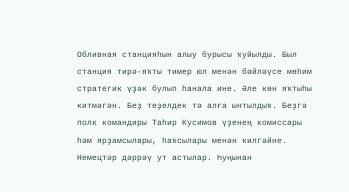Обливная станцияһын алыу бурысы ҡуйылды. Был станция тирә-яҡты тимер юл менән бәйләүсе мөһим стратегик үҙәк булып һанала ине. Әле көн яҡтыһы китмәгән. Беҙ теҙелдек тә алға ынтылдыҡ. Беҙгә полк командиры Таһир Кусимов үҙенең комиссары һәм ярҙамсылары, һаҡсылары менән килгәйне. Немецтәр дәррәү ут астылар. Һуңынан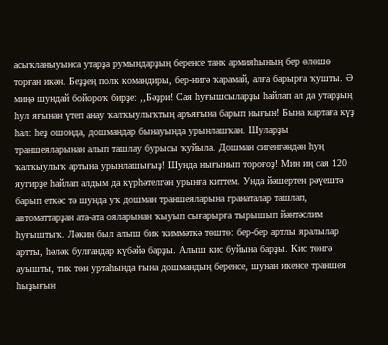асыҡланыуынса утарҙа румындарҙың беренсе танк армияһының бер өлөшө торған икән. Беҙҙең полк командиры, бер-нигә ҡарамай, алға барырға ҡушты. Ә миңә шундай бойороҡ бирҙе: ,,Бәҙри! Сая һуғышсыларҙы һайлап ал да утарҙың һул яғынан үтеп анау ҡалҡыулыҡтың аръяғына барып нығын! Бына картаға күҙ һал: һеҙ ошонда, дошмандар бынауында урынлашҡан. Шуларҙы траншеяларынан алып ташлау бурысы ҡуйыла. Дошман сигенгәндән һуң ҡалҡыулыҡ артына урынлашығыҙ! Шунда нығынып тороғоҙ! Мин иң сая 120 яугирҙе һайлап алдым да күрһәтелгән урынға киттем. Унда йәшертен рәүештә барып еткәс тә шунда уҡ дошман траншеяларына гранаталар ташлап, автоматтарҙан ата-ата ояларынан ҡыуып сығарырға тырышып йәнтәслим һуғыштыҡ. Ләкин был алыш бик ҡиммәткә төштө: бер-бер артлы яралылар артты, һәләк булғандар күбәйә барҙы. Алыш кис буйына барҙы. Кис төнгә ауышты, тик төн уртаһында ғына дошмандың беренсе, шунан икенсе траншея һыҙығын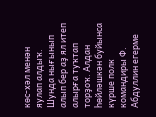көс-хәл менән яулап алдыҡ. Шунда нығынып алып бер аҙ ял итеп алырға туҡтап торҙоҡ. Алдан һөйләшкән буйынса күрше полк командиры Ф. Абдуллин егерме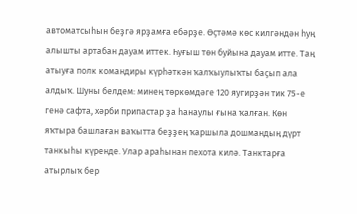автоматсыһын беҙгә ярҙамға ебәрҙе. Өҫтәмә көс килгәндән һуң алышты артабан дауам иттек. Һуғыш төн буйына дауам итте. Таң атыуға полк командиры күрһәткән ҡалҡыулыҡты баҫып ала алдыҡ. Шуны белдем: минең төркөмдәге 120 яугирҙән тик 75-е генә сафта, хәрби припастар ҙа һанаулы ғына ҡалған. Көн яҡтыра башлаған ваҡытта беҙҙең ҡаршыла дошмандың дүрт танкыһы күренде. Улар араһынан пехота килә. Танктарға атырлыҡ бер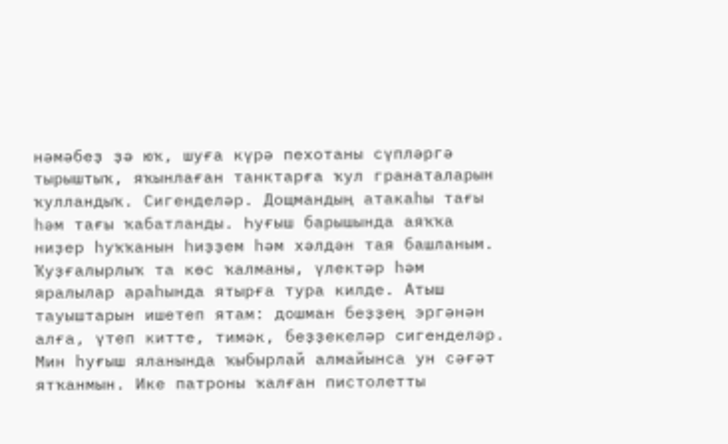нәмәбеҙ ҙә юҡ, шуға күрә пехотаны сүпләргә тырыштыҡ, яҡынлаған танктарға ҡул гранаталарын ҡулландыҡ. Сигенделәр. Дощмандың атакаһы тағы һәм тағы ҡабатланды. Һуғыш барышында аяҡҡа ниҙер һуҡҡанын һиҙҙем һәм хәлдән тая башланым. Ҡуҙғалырлыҡ та көс ҡалманы, үлектәр һәм яралылар араһында ятырға тура килде. Атыш тауыштарын ишетеп ятам: дошман беҙҙең эргәнән алға, үтеп китте, тимәк, беҙҙекеләр сигенделәр. Мин һуғыш яланында ҡыбырлай алмайынса ун сәғәт ятҡанмын. Ике патроны ҡалған пистолетты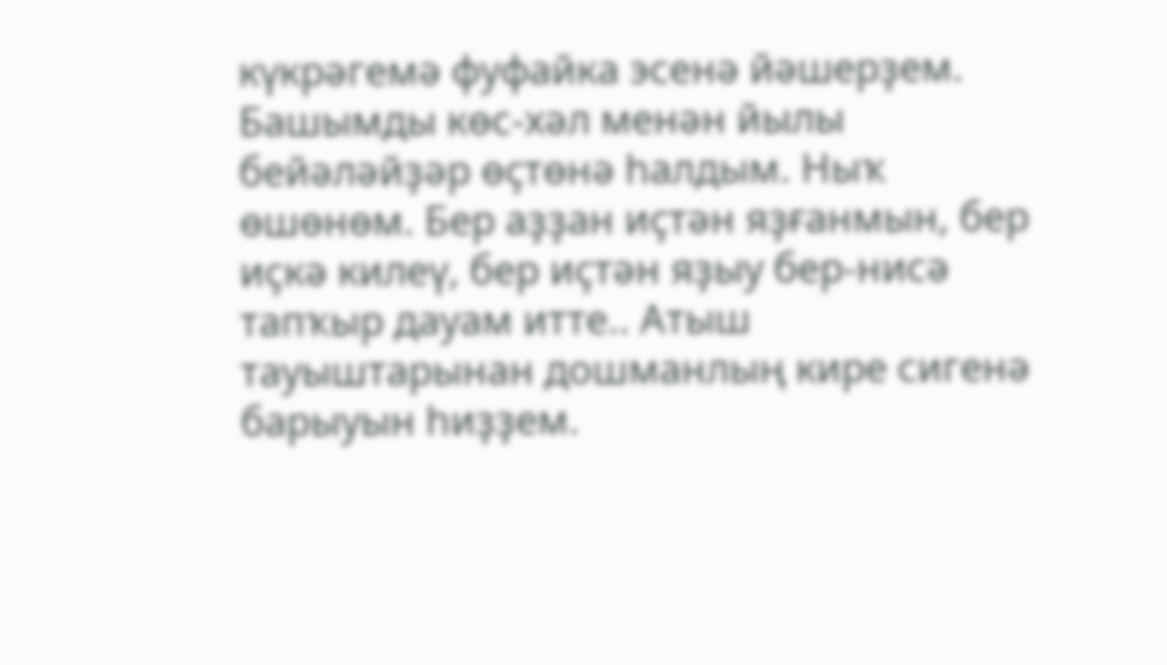күкрәгемә фуфайка эсенә йәшерҙем. Башымды көс-хәл менән йылы бейәләйҙәр өҫтөнә һалдым. Ныҡ өшөнөм. Бер аҙҙан иҫтән яҙғанмын, бер иҫкә килеү, бер иҫтән яҙыу бер-нисә тапҡыр дауам итте.. Атыш тауыштарынан дошманлың кире сигенә барыуын һиҙҙем.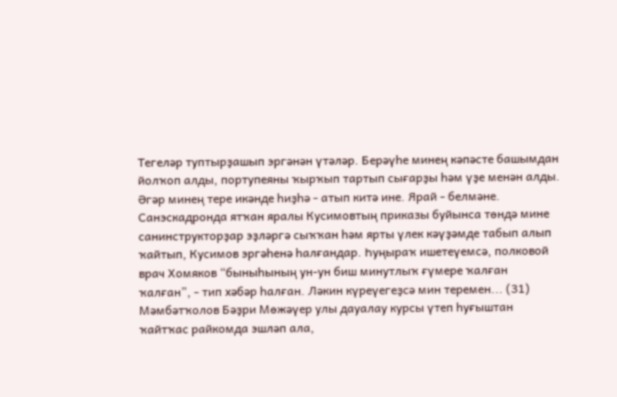Тегеләр туптырҙашып эргәнән үтәләр. Берәүһе минең кәпәсте башымдан йолҡоп алды, портупеяны ҡырҡып тартып сығарҙы һәм үҙе менән алды. Әгәр минең тере икәнде һиҙһә - атып китә ине. Ярай - белмәне. Санэскадронда ятҡан яралы Кусимовтың приказы буйынса төндә мине санинструкторҙар эҙләргә сыҡҡан һәм ярты үлек кәүҙәмде табып алып ҡайтып, Кусимов эргәһенә һалғандар. Һуңыраҡ ишетеүемсә, полковой врач Хомяков “быныһының ун-ун биш минутлыҡ ғүмере ҡалған ҡалған”, - тип хәбәр һалған. Ләкин күреүегеҙсә мин теремен... (31)
Мәмбәтҡолов Бәҙри Мөжәүер улы дауалау курсы үтеп һуғыштан ҡайтҡас райкомда эшләп ала,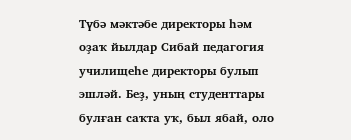Түбә мәктәбе директоры һәм оҙаҡ йылдар Сибай педагогия училищеһе директоры булып эшләй. Беҙ, уның студенттары булған саҡта уҡ, был ябай, оло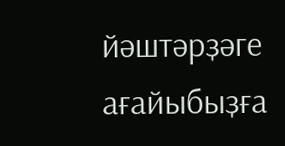йәштәрҙәге ағайыбыҙға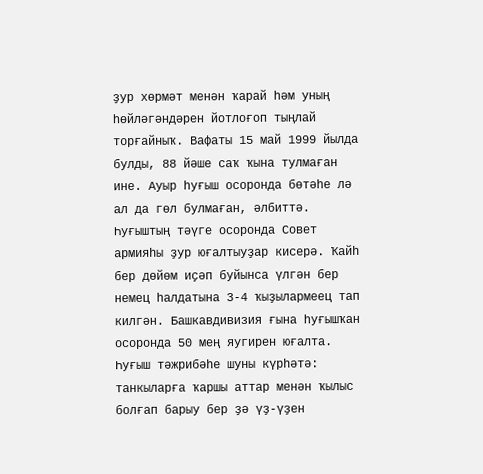ҙур хөрмәт менән ҡарай һәм уның һөйләгәндәрен йотлоғоп тыңлай торғайныҡ. Вафаты 15 май 1999 йылда булды, 88 йәше саҡ ҡына тулмаған ине. Ауыр һуғыш осоронда бөтәһе лә ал да гөл булмаған, әлбиттә. Һуғыштың тәүге осоронда Совет армияһы ҙур юғалтыуҙар кисерә. Ҡайһ бер дөйөм иҫәп буйынса үлгән бер немец һалдатына 3-4 ҡыҙылармеец тап килгән. Башкавдивизия ғына һуғышҡан осоронда 50 мең яугирен юғалта. Һуғыш тәжрибәһе шуны күрһәтә: танкыларға ҡаршы аттар менән ҡылыс болғап барыу бер ҙә үҙ-үҙен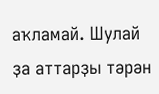аҡламай. Шулай ҙа аттарҙы тәрән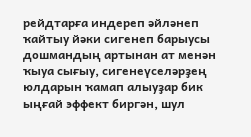рейдтарға индереп әйләнеп ҡайтыу йәки сигенеп барыусы дошмандың артынан ат менән ҡыуа сығыу, сигенеүселәрҙең юлдарын ҡамап алыуҙар бик ыңғай эффект биргән, шул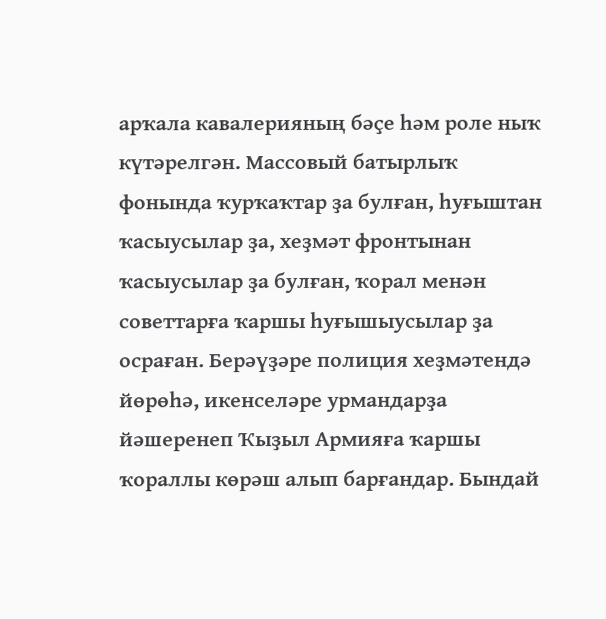арҡала кавалерияның бәҫе һәм роле ныҡ күтәрелгән. Массовый батырлыҡ фонында ҡурҡаҡтар ҙа булған, һуғыштан ҡасыусылар ҙа, хеҙмәт фронтынан ҡасыусылар ҙа булған, ҡорал менән советтарға ҡаршы һуғышыусылар ҙа осраған. Берәүҙәре полиция хеҙмәтендә йөрөһә, икенселәре урмандарҙа йәшеренеп Ҡыҙыл Армияға ҡаршы ҡораллы көрәш алып барғандар. Бындай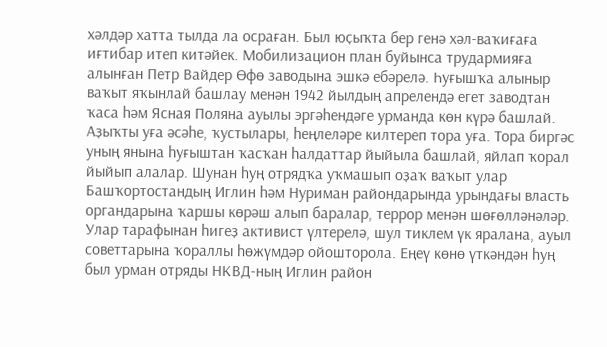хәлдәр хатта тылда ла осраған. Был юҫыҡта бер генә хәл-ваҡиғаға иғтибар итеп китәйек. Мобилизацион план буйынса трудармияға алынған Петр Вайдер Өфө заводына эшкә ебәрелә. Һуғышҡа алыныр ваҡыт яҡынлай башлау менән 1942 йылдың апрелендә егет заводтан ҡаса һәм Ясная Поляна ауылы эргәһендәге урманда көн күрә башлай. Аҙыҡты уға әсәһе, ҡустылары, һеңлеләре килтереп тора уға. Тора биргәс уның янына һуғыштан ҡасҡан һалдаттар йыйыла башлай, яйлап ҡорал йыйып алалар. Шунан һуң отрядҡа уҡмашып оҙаҡ ваҡыт улар Башҡортостандың Иглин һәм Нуриман райондарында урындағы власть органдарына ҡаршы көрәш алып баралар, террор менән шөғөлләнәләр. Улар тарафынан һигеҙ активист үлтерелә, шул тиклем үк яралана, ауыл советтарына ҡораллы һөжүмдәр ойошторола. Еңеү көнө үткәндән һуң был урман отряды НКВД-ның Иглин район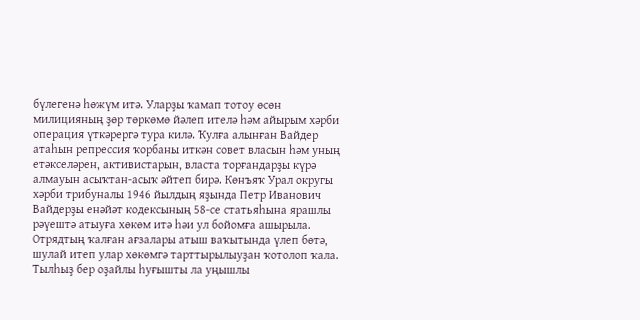бүлегенә һөжүм итә. Уларҙы ҡамап тотоу өсөн милицияның ҙөр төркөмө йәлеп ителә һәм айырым хәрби операция үткәрергә тура килә. Ҡулға алынған Вайдер атаһын репрессия ҡорбаны иткән совет власын һәм уның етәкселәрен, активистарын, власта торғандарҙы күрә алмауын асыҡтан-асыҡ әйтеп бирә. Көнъяҡ Урал округы хәрби трибуналы 1946 йылдың яҙында Петр Иванович Вайдерҙы енәйәт кодексының 58-се статьяһына ярашлы рәүештә атыуға хөкөм итә һәи ул бойомға ашырыла. Отрядтың ҡалған ағзалары атыш ваҡытында үлеп бөтә, шулай итеп улар хөкөмгә тарттырылыуҙан ҡотолоп ҡала. Тылһыҙ бер оҙайлы һуғышты ла уңышлы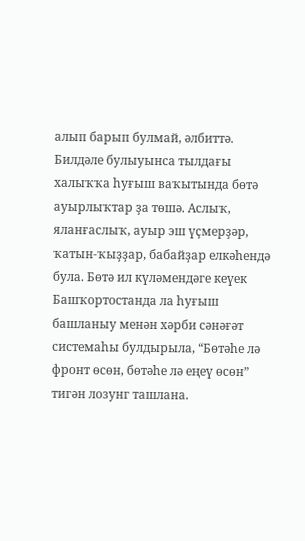алып барып булмай, әлбиттә. Билдәле булыуынса тылдағы халыҡҡа һуғыш ваҡытында бөтә ауырлыҡтар ҙа төшә. Аслыҡ, яланғаслыҡ, ауыр эш үҫмерҙәр, ҡатын-ҡыҙҙар, бабайҙар елкәһендә була. Бөтә ил күләмендәге кеүек Башҡортостанда ла һуғыш башланыу менән хәрби сәнәғәт системаһы булдырыла, “Бөтәһе лә фронт өсөн, бөтәһе лә еңеү өсөн” тигән лозунг ташлана.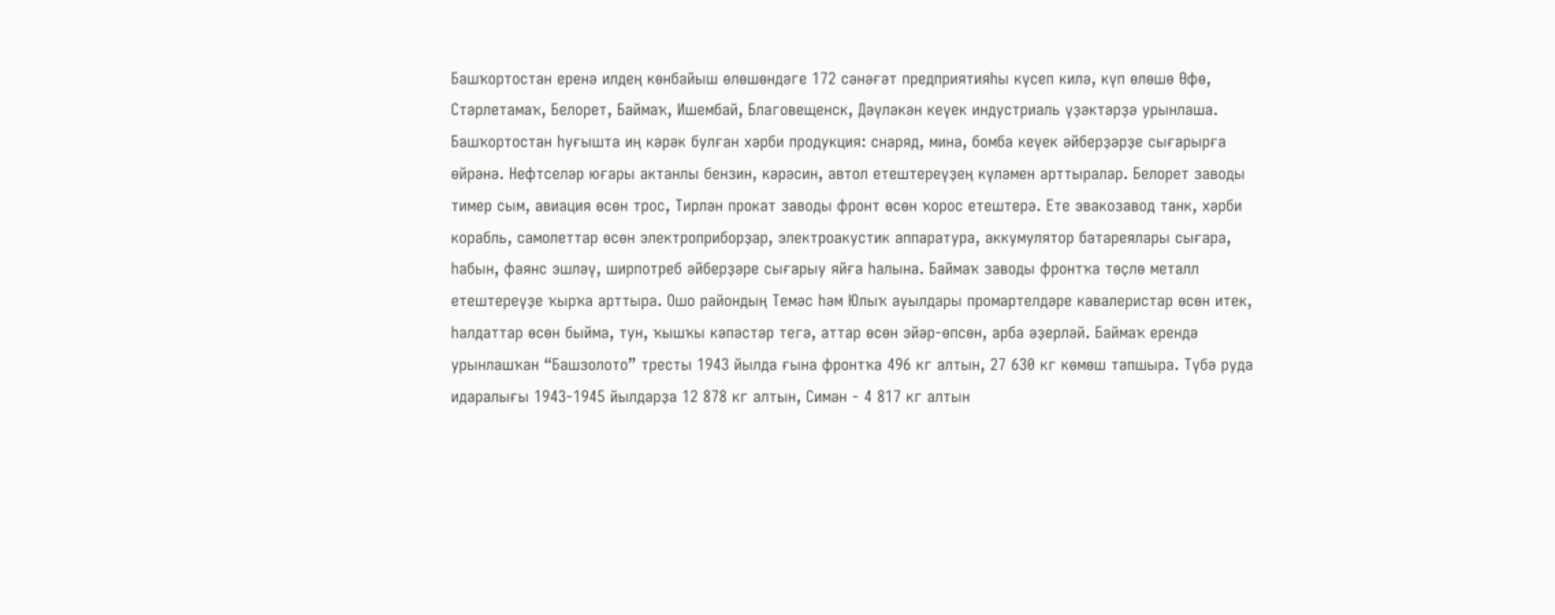Башҡортостан еренә илдең көнбайыш өлөшөндәге 172 сәнәғәт предприятияһы күсеп килә, күп өлөшө Өфө, Стәрлетамаҡ, Белорет, Баймаҡ, Ишембай, Благовещенск, Дәүләкән кеүек индустриаль үҙәктәрҙә урынлаша. Башҡортостан һуғышта иң кәрәк булған хәрби продукция: снаряд, мина, бомба кеүек әйберҙәрҙе сығарырға өйрәнә. Нефтселәр юғары актанлы бензин, кәрәсин, автол етештереүҙең күләмен арттыралар. Белорет заводы тимер сым, авиация өсөн трос, Тирлән прокат заводы фронт өсөн ҡорос етештерә. Ете эвакозавод танк, хәрби корабль, самолеттар өсөн электроприборҙар, электроакустик аппаратура, аккумулятор батареялары сығара, һабын, фаянс эшләү, ширпотреб әйберҙәре сығарыу яйға һалына. Баймаҡ заводы фронтҡа төҫлө металл етештереүҙе ҡырҡа арттыра. Ошо райондың Темәс һәм Юлыҡ ауылдары промартелдәре кавалеристар өсөн итек, һалдаттар өсөн быйма, тун, ҡышҡы кәпәстәр тегә, аттар өсөн эйәр-өпсөн, арба әҙерләй. Баймаҡ ерендә урынлашҡан “Башзолото” тресты 1943 йылда ғына фронтҡа 496 кг алтын, 27 630 кг көмөш тапшыра. Түбә руда идаралығы 1943-1945 йылдарҙа 12 878 кг алтын, Симән - 4 817 кг алтын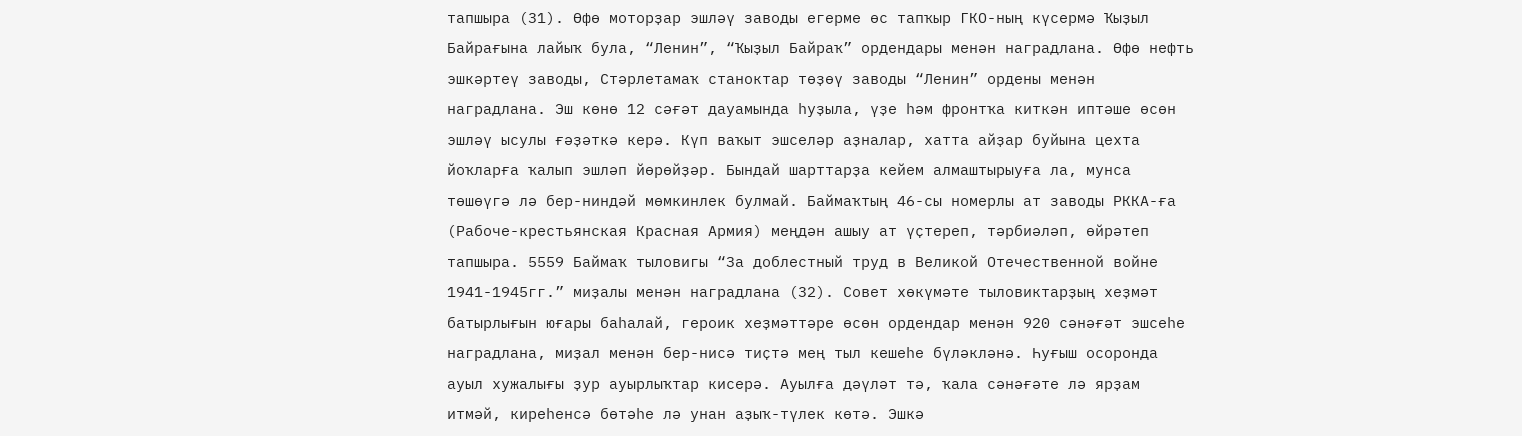тапшыра (31). Өфө моторҙар эшләү заводы егерме өс тапҡыр ГКО-ның күсермә Ҡыҙыл Байрағына лайыҡ була, “Ленин”, “Ҡыҙыл Байраҡ” ордендары менән наградлана. Өфө нефть эшкәртеү заводы, Стәрлетамаҡ станоктар төҙөү заводы “Ленин” ордены менән наградлана. Эш көнө 12 сәғәт дауамында һуҙыла, үҙе һәм фронтҡа киткән иптәше өсөн эшләү ысулы ғәҙәткә керә. Күп ваҡыт эшселәр аҙналар, хатта айҙар буйына цехта йоҡларға ҡалып эшләп йөрөйҙәр. Бындай шарттарҙа кейем алмаштырыуға ла, мунса төшөүгә лә бер-ниндәй мөмкинлек булмай. Баймаҡтың 46-сы номерлы ат заводы РККА-ға (Рабоче-крестьянская Красная Армия) меңдән ашыу ат үҫтереп, тәрбиәләп, өйрәтеп тапшыра. 5559 Баймаҡ тыловигы “За доблестный труд в Великой Отечественной войне 1941-1945гг.” миҙалы менән наградлана (32). Совет хөкүмәте тыловиктарҙың хеҙмәт батырлығын юғары баһалай, героик хеҙмәттәре өсөн ордендар менән 920 сәнәғәт эшсеһе наградлана, миҙал менән бер-нисә тиҫтә мең тыл кешеһе бүләкләнә. Һуғыш осоронда ауыл хужалығы ҙур ауырлыҡтар кисерә. Ауылға дәүләт тә, ҡала сәнәғәте лә ярҙам итмәй, киреһенсә бөтәһе лә унан аҙыҡ-түлек көтә. Эшкә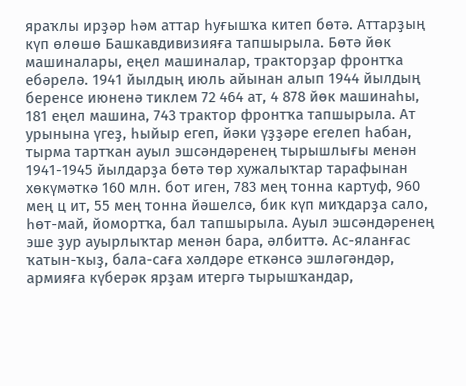яраҡлы ирҙәр һәм аттар һуғышҡа китеп бөтә. Аттарҙың күп өлөшө Башкавдивизияға тапшырыла. Бөтә йөк машиналары, еңел машиналар, тракторҙар фронтҡа ебәрелә. 1941 йылдың июль айынан алып 1944 йылдың беренсе июненә тиклем 72 464 ат, 4 878 йөк машинаһы, 181 еңел машина, 743 трактор фронтҡа тапшырыла. Ат урынына үгеҙ, һыйыр егеп, йәки үҙҙәре егелеп һабан, тырма тартҡан ауыл эшсәндәренең тырышлығы менән 1941-1945 йылдарҙа бөтә төр хужалыҡтар тарафынан хөкүмәткә 160 млн. бот иген, 783 мең тонна картуф, 960 мең ц ит, 55 мең тонна йәшелсә, бик күп миҡдарҙа сало, һөт-май, йомортҡа, бал тапшырыла. Ауыл эшсәндәренең эше ҙур ауырлыҡтар менән бара, әлбиттә. Ас-яланғас ҡатын-ҡыҙ, бала-саға хәлдәре еткәнсә эшләгәндәр, армияға күберәк ярҙам итергә тырышҡандар,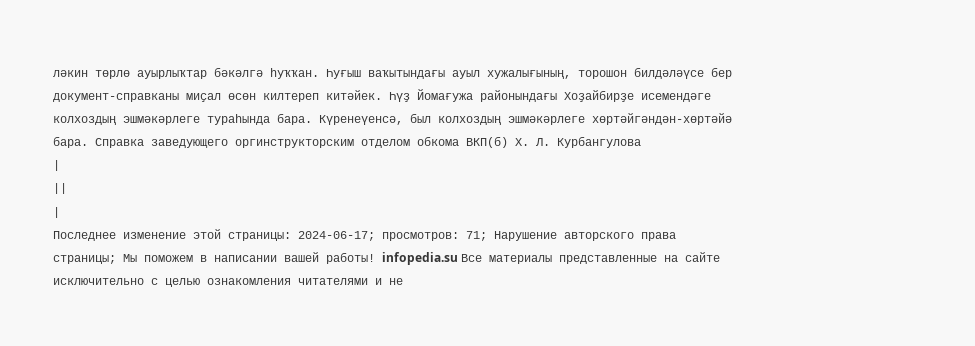ләкин төрлө ауырлыҡтар бәкәлгә һуҡҡан. Һуғыш ваҡытындағы ауыл хужалығының, торошон билдәләүсе бер документ-справканы миҫал өсөн килтереп китәйек. Һүҙ Йомағужа районындағы Хоҙайбирҙе исемендәге колхоздың эшмәкәрлеге тураһында бара. Күренеүенсә, был колхоздың эшмәкәрлеге хөртәйгәндән-хөртәйә бара. Справка заведующего оргинструкторским отделом обкома ВКП(б) Х. Л. Курбангулова
|
||
|
Последнее изменение этой страницы: 2024-06-17; просмотров: 71; Нарушение авторского права страницы; Мы поможем в написании вашей работы! infopedia.su Все материалы представленные на сайте исключительно с целью ознакомления читателями и не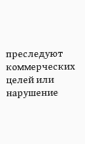преследуют коммерческих целей или нарушение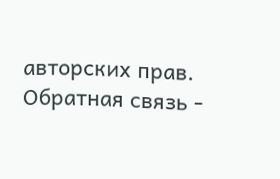авторских прав. Обратная связь -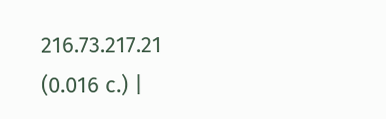216.73.217.21 (0.016 с.) |